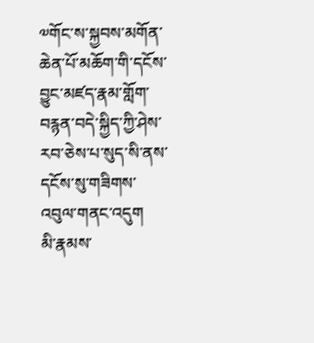༧གོང་ས་སྐྱབས་མགོན་ཆེན་པོ་མཆོག་གི་དངོས་བྱུང་མཛད་རྣམ་གློག་བརྙན་བདེ་སྐྱིད་ཀྱི་ཤེས་རབ་ཅེས་པ་སུད་སི་ནས་དངོས་སུ་གཟིགས་འབུལ་གནང་འདུག
མི་རྣམས་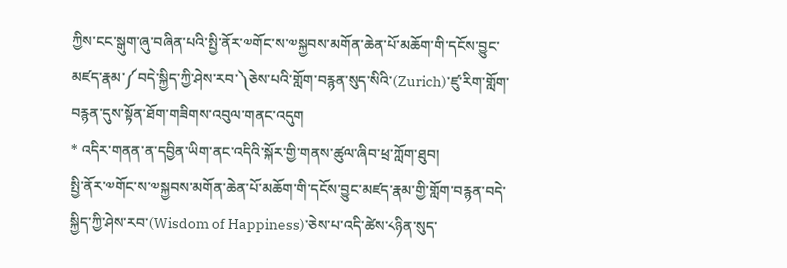ཀྱིས་ངང་སྒུག་ཞུ་བཞིན་པའི་སྤྱི་ནོར་༧གོང་ས་༧སྐྱབས་མགོན་ཆེན་པོ་མཆོག་གི་དངོས་བྱུང་མཛད་རྣམ་༼བདེ་སྐྱིད་ཀྱི་ཤེས་རབ་༽ཅེས་པའི་གློག་བརྙན་སུད་སིའི་(Zurich)་ཛུ་རིག་གློག་བརྙན་དུས་སྟོན་ཐོག་གཟིགས་འབུལ་གནང་འདུག
* འདིར་གནན་ན་དབྱིན་ཡིག་ནང་འདིའི་སྐོར་གྱི་གནས་ཚུལ་ཞིབ་ཕྲ་ཀློག་ཐུབ།
སྤྱི་ནོར་༧གོང་ས་༧སྐྱབས་མགོན་ཆེན་པོ་མཆོག་གི་དངོས་བྱུང་མཛད་རྣམ་གྱི་གློག་བརྙན་བདེ་སྐྱིད་ཀྱི་ཤེས་རབ་(Wisdom of Happiness)་ཅེས་པ་འདི་ཚེས་༨ཉིན་སུད་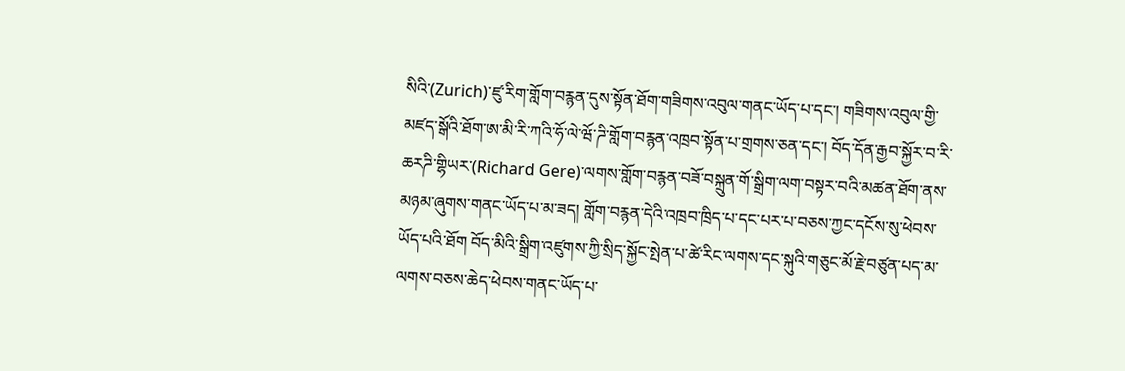སིའི་(Zurich)་ཛུ་རིག་གློག་བརྙན་དུས་སྟོན་ཐོག་གཟིགས་འབུལ་གནང་ཡོད་པ་དང་། གཟིགས་འབུལ་གྱི་མཛད་སྒོའི་ཐོག་ཨ་མི་རི་ཀའི་ཧོ་ལེ་ཝོ་ཌི་གློག་བརྙན་འཁྲབ་སྟོན་པ་གྲགས་ཅན་དང་། བོད་དོན་རྒྱབ་སྐྱོར་བ་རི་ཆརཌི་གྷིཡར་(Richard Gere)་ལགས་གློག་བརྙན་བཟོ་བསྐྲུན་གོ་སྒྲིག་ལག་བསྟར་བའི་མཚན་ཐོག་ནས་མཉམ་ཞུགས་གནང་ཡོད་པ་མ་ཟད། གློག་བརྙན་དེའི་འཁྲབ་ཁྲིད་པ་དང་པར་པ་བཅས་ཀྱང་དངོས་སུ་ཕེབས་ཡོད་པའི་ཐོག བོད་མིའི་སྒྲིག་འཛུགས་ཀྱི་སྲིད་སྐྱོང་སྤེན་པ་ཚེ་རིང་ལགས་དང་སྐུའི་གཅུང་མོ་རྗེ་བཙུན་པད་མ་ལགས་བཅས་ཆེད་ཕེབས་གནང་ཡོད་པ་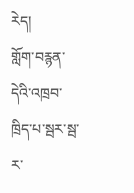རེད།
གློག་བརྙན་དེའི་འཁྲབ་ཁྲིད་པ་སྦར་སྦ་ར་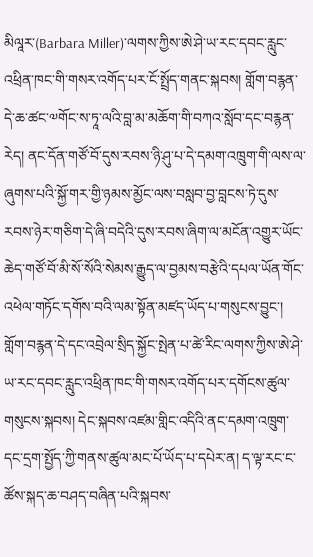མིལཱར་(Barbara Miller)་ལགས་ཀྱིས་ཨེ་ཤེ་ཡ་རང་དབང་རླུང་འཕྲིན་ཁང་གི་གསར་འགོད་པར་ངོ་སྤྲོད་གནང་སྐབས། གློག་བརྙན་དེ་ཆ་ཚང་༧གོང་ས་ཏཱ་ལའི་བླ་མ་མཆོག་གི་བཀའ་སློབ་དང་བརྙན་རེད། ནང་དོན་གཙོ་བོ་དུས་རབས་ཉི་ཤུ་པ་དེ་དམག་འཁྲུག་གི་ལས་ལ་ཞུགས་པའི་སྐྱོ་གར་གྱི་ཉམས་མྱོང་ལས་བསླབ་བྱ་བླངས་ཏེ་དུས་རབས་ཉེར་གཅིག་དེ་ཞི་བདེའི་དུས་རབས་ཞིག་ལ་མངོན་འགྱུར་ཡོང་ཆེད་གཙོ་བོ་མི་སོ་སོའི་སེམས་རྒྱུད་ལ་བྱམས་བརྩེའི་དཔལ་ཡོན་གོང་འཕེལ་གཏོང་དགོས་བའི་ལམ་སྟོན་མཛད་ཡོད་པ་གསུངས་བྱུང་།
གློག་བརྙན་དེ་དང་འབྲེལ་སྲིད་སྐྱོང་སྤེན་པ་ཚེ་རིང་ལགས་ཀྱིས་ཨེ་ཤེ་ཡ་རང་དབང་རླུང་འཕྲིན་ཁང་གི་གསར་འགོད་པར་དགོངས་ཚུལ་གསུངས་སྐབས། དེང་སྐབས་འཛམ་གླིང་འདིའི་ནང་དམག་འཁྲུག་དང་དྲག་སྤྱོད་ཀྱི་གནས་ཚུལ་མང་པོ་ཡོད་པ་དཔེར་ན། ད་ལྟ་རང་ང་ཚོས་སྐད་ཆ་བཤད་བཞིན་པའི་སྐབས་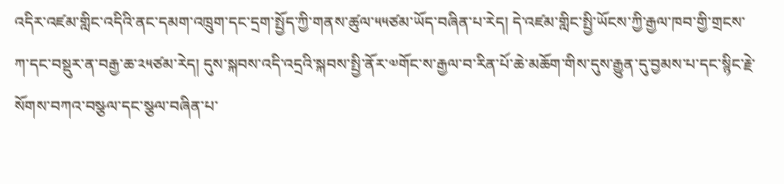འདིར་འཛམ་གླིང་འདིའི་ནང་དམག་འཁྲུག་དང་དྲག་སྤྱོད་ཀྱི་གནས་ཚུལ་༥༥ཙམ་ཡོད་བཞིན་པ་རེད། དེ་འཛམ་གླིང་སྤྱི་ཡོངས་ཀྱི་རྒྱལ་ཁབ་གྱི་གྲངས་ཀ་དང་བསྡུར་ན་བརྒྱ་ཆ་༢༥ཙམ་རེད། དུས་སྐབས་འདི་འདྲའི་སྐབས་སྤྱི་ནོར་༧གོང་ས་རྒྱལ་བ་རིན་པོ་ཆེ་མཆོག་གིས་དུས་རྒྱུན་དུ་བྱམས་པ་དང་སྙིང་རྗེ་སོགས་བཀའ་བསྩལ་དང་སྩལ་བཞིན་པ་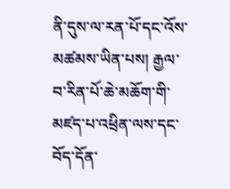ནི་དུས་ལ་རན་པོ་དང་འོས་མཚམས་ཡིན་པས། རྒྱལ་བ་རིན་པོ་ཆེ་མཆོག་གི་མཛད་པ་འཕྲིན་ལས་དང་བོད་དོན་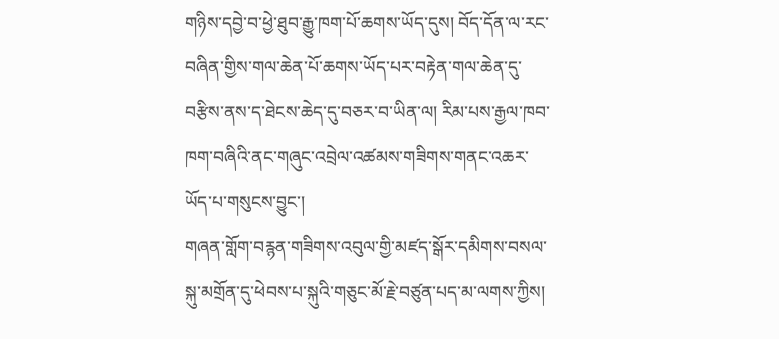གཉིས་དབྱེ་བ་ཕྱེ་ཐུབ་རྒྱུ་ཁག་པོ་ཆགས་ཡོད་དུས། བོད་དོན་ལ་རང་བཞིན་གྱིས་གལ་ཆེན་པོ་ཆགས་ཡོད་པར་བརྟེན་གལ་ཆེན་དུ་བརྩིས་ནས་ད་ཐེངས་ཆེད་དུ་བཅར་བ་ཡིན་ལ། རིམ་པས་རྒྱལ་ཁབ་ཁག་བཞིའི་ནང་གཞུང་འབྲེལ་འཚམས་གཟིགས་གནང་འཆར་ཡོད་པ་གསུངས་བྱུང་།
གཞན་གློག་བརྙན་གཟིགས་འབུལ་གྱི་མཛད་སྒོར་དམིགས་བསལ་སྐུ་མགྲོན་དུ་ཕེབས་པ་སྐུའི་གཅུང་མོ་རྗེ་བཙུན་པད་མ་ལགས་ཀྱིས།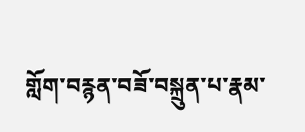གློག་བརྙན་བཟོ་བསྐྲུན་པ་རྣམ་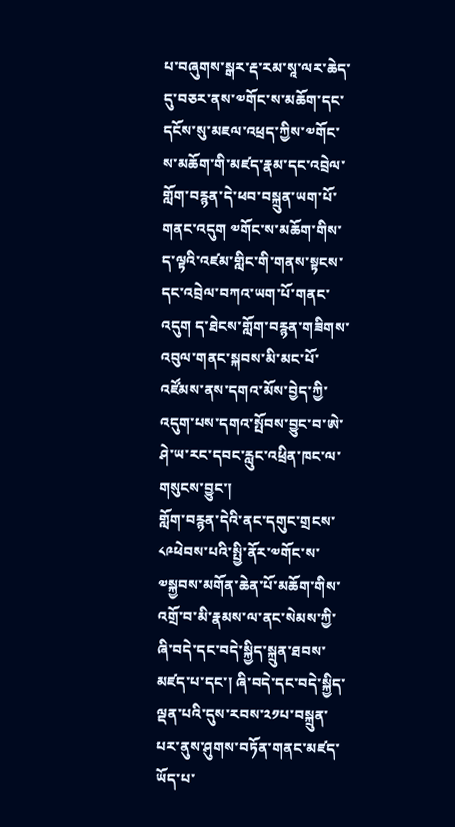པ་བཞུགས་སྒར་རྡ་རམ་སཱ་ལར་ཆེད་དུ་བཅར་ནས་༧གོང་ས་མཆོག་དང་དངོས་སུ་མཇལ་འཕྲད་ཀྱིས་༧གོང་ས་མཆོག་གི་མཛད་རྣམ་དང་འབྲེལ་གློག་བརྙན་དེ་ཕབ་བསྐྲུན་ཡག་པོ་གནང་འདུག ༧གོང་ས་མཆོག་གིས་ད་ལྟའི་འཛམ་གླིང་གི་གནས་སྟངས་དང་འབྲེལ་བཀའ་ཡག་པོ་གནང་འདུག ད་ཐེངས་གློག་བརྙན་གཟིགས་འབུལ་གནང་སྐབས་མི་མང་པོ་འཛོམས་ནས་དགའ་མོས་བྱེད་ཀྱི་འདུག་པས་དགའ་སྤོབས་བྱུང་བ་ཨེ་ཤེ་ཡ་རང་དབང་རླུང་འཕྲིན་ཁང་ལ་གསུངས་བྱུང་།
གློག་བརྙན་དེའི་ནང་དགུང་གྲངས་༨༩ཕེབས་པའི་སྤྱི་ནོར་༧གོང་ས་༧སྐྱབས་མགོན་ཆེན་པོ་མཆོག་གིས་འགྲོ་བ་མི་རྣམས་ལ་ནང་སེམས་ཀྱི་ཞི་བདེ་དང་བདེ་སྐྱིད་སྐྲུན་ཐབས་མཛད་པ་དང་། ཞི་བདེ་དང་བདེ་སྐྱིད་ལྡན་པའི་དུས་རབས་༢༡པ་བསྐྲུན་པར་ནུས་ཤུགས་བཏོན་གནང་མཛད་ཡོད་པ་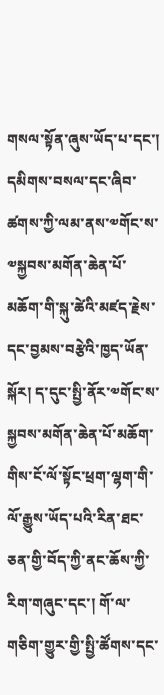གསལ་སྟོན་ཞུས་ཡོད་པ་དང་། དམིགས་བསལ་དང་ཞིབ་ཚགས་ཀྱི་ལམ་ནས་༧གོང་ས་༧སྐྱབས་མགོན་ཆེན་པོ་མཆོག་གི་སྐུ་ཚེའི་མཛད་རྗེས་དང་བྱམས་བརྩེའི་ཁྱད་ཡོན་སྐོར། ད་དུང་སྤྱི་ནོར་༧གོང་ས་སྐྱབས་མགོན་ཆེན་པོ་མཆོག་གིས་ངོ་ལོ་སྟོང་ཕྲག་ལྷག་གི་ལོ་རྒྱུས་ཡོད་པའི་རིན་ཐང་ཅན་གྱི་བོད་ཀྱི་ནང་ཆོས་ཀྱི་རིག་གཞུང་དང་། གོ་ལ་གཅིག་གྱུར་གྱི་སྤྱི་ཚོགས་དང་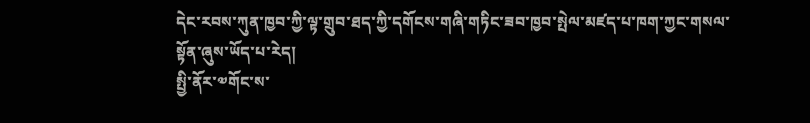དེང་རབས་ཀུན་ཁྱབ་ཀྱི་ལྟ་གྲུབ་ཐད་ཀྱི་དགོངས་གཞི་གཏིང་ཟབ་ཁྱབ་སྤེལ་མཛད་པ་ཁག་ཀྱང་གསལ་སྟོན་ཞུས་ཡོད་པ་རེད།
སྤྱི་ནོར་༧གོང་ས་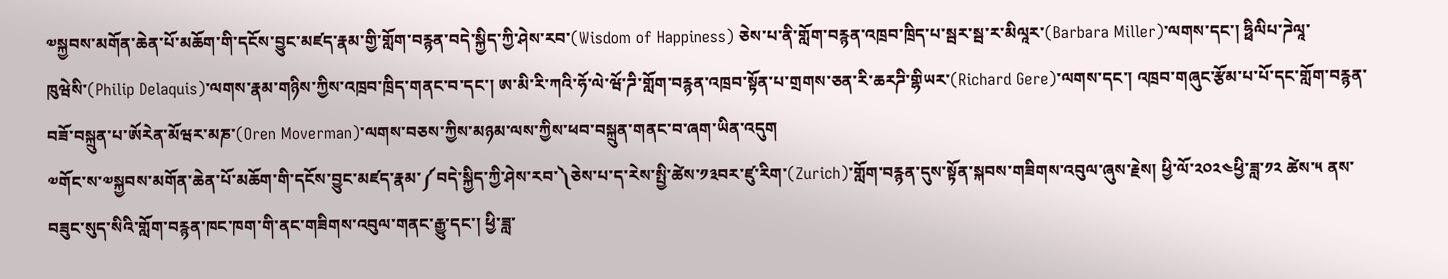༧སྐྱབས་མགོན་ཆེན་པོ་མཆོག་གི་དངོས་བྱུང་མཛད་རྣམ་གྱི་གློག་བརྙན་བདེ་སྐྱིད་ཀྱི་ཤེས་རབ་(Wisdom of Happiness) ཅེས་པ་ནི་གློག་བརྙན་འཁྲབ་ཁྲིད་པ་སྦར་སྦ་ར་མིལཱར་(Barbara Miller)་ལགས་དང་། ཧྥིལིཔ་ཌེལཱ་ཁུཝེསི་(Philip Delaquis)་ལགས་རྣམ་གཉིས་ཀྱིས་འཁྲབ་ཁྲིད་གནང་བ་དང་། ཨ་མི་རི་ཀའི་ཧོ་ལེ་ཝོ་ཌི་གློག་བརྙན་འཁྲབ་སྟོན་པ་གྲགས་ཅན་རི་ཆརཌི་གྷིཡར་(Richard Gere)་ལགས་དང་། འཁྲབ་གཞུང་རྩོམ་པ་པོ་དང་གློག་བརྙན་བཟོ་བསྐྲུན་པ་ཨོརེན་མོཝར་མཎ་(Oren Moverman)་ལགས་བཅས་ཀྱིས་མཉམ་ལས་ཀྱིས་ཕབ་བསྐྲུན་གནང་བ་ཞག་ཡིན་འདུག
༧གོང་ས་༧སྐྱབས་མགོན་ཆེན་པོ་མཆོག་གི་དངོས་བྱུང་མཛད་རྣམ་༼བདེ་སྐྱིད་ཀྱི་ཤེས་རབ་༽ཅེས་པ་ད་རེས་སྤྱི་ཚེས་༡༣བར་ཛུ་རིག་(Zurich)་གློག་བརྙན་དུས་སྟོན་སྐབས་གཟིགས་འབུལ་ཞུས་རྗེས། ཕྱི་ལོ་༢༠༢༤ཕྱི་ཟླ་༡༢ ཚེས་༥ ནས་བཟུང་སུད་སིའི་གློག་བརྙན་ཁང་ཁག་གི་ནང་གཟིགས་འབུལ་གནང་རྒྱུ་དང་། ཕྱི་ཟླ་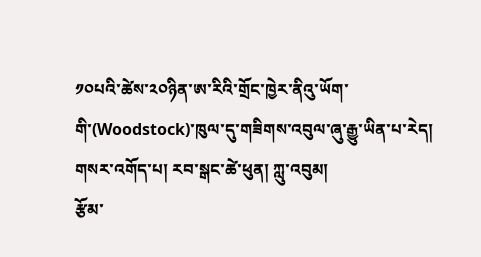༡༠པའི་ཚེས་༢༠ཉིན་ཨ་རིའི་གྲོང་ཁྱེར་ནིའུ་ཡོག་གི་(Woodstock)་ཁུལ་དུ་གཟིགས་འབུལ་ཞུ་རྒྱུ་ཡིན་པ་རེད།
གསར་འགོད་པ། རབ་སྒང་ཚེ་ཕུན། ཀླུ་འབུམ།
རྩོམ་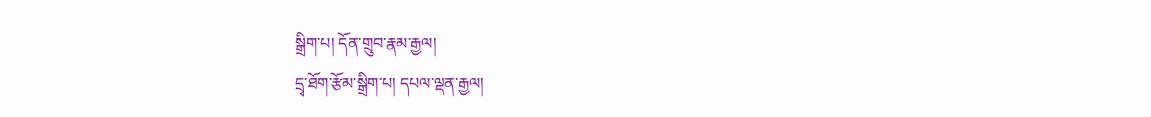སྒྲིག་པ། དོན་གྲུབ་རྣམ་རྒྱལ།
དྲྭ་ཐོག་རྩོམ་སྒྲིག་པ། དཔལ་ལྡན་རྒྱལ།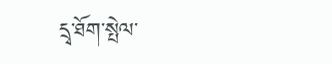དྲྭ་ཐོག་སྤེལ་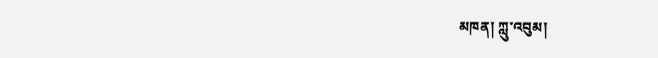མཁན། ཀླུ་འབུམ།